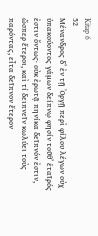Kitap 6
52
Μένανδρος δ’ ἐν τῇ Ὀργῇ περὶ φίλου λέγων οὐχ ὑπακούοντος γάμων δείπνῳ φησίν τοῦθ’ ἑταῖρός ἐστιν ὄντως· οὐκ ἐρωτᾷ πηνίκα δεῖπνόν ἐστιν, ὥσπερ ἕτεροι, καὶ τί δειπνεῖν κωλύει τοὺς παρόντας, εἶτα δεῖπνον ἕτερον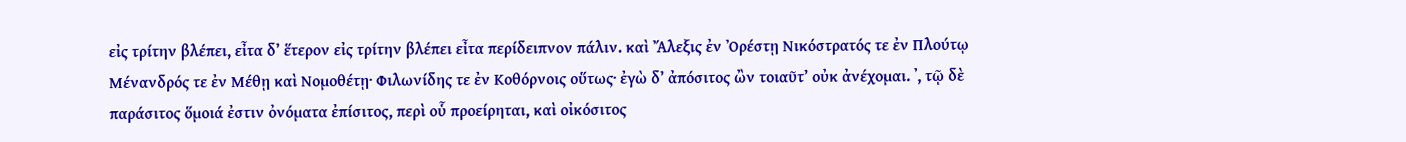εἰς τρίτην βλέπει, εἶτα δ’ ἕτερον εἰς τρίτην βλέπει εἶτα περίδειπνον πάλιν. καὶ Ἄλεξις ἐν Ὀρέστῃ Νικόστρατός τε ἐν Πλούτῳ Μένανδρός τε ἐν Μέθῃ καὶ Νομοθέτῃ· Φιλωνίδης τε ἐν Κοθόρνοις οὕτως· ἐγὼ δ’ ἀπόσιτος ὢν τοιαῦτ’ οὐκ ἀνέχομαι. ᾽, τῷ δὲ παράσιτος ὅμοιά ἐστιν ὀνόματα ἐπίσιτος, περὶ οὗ προείρηται, καὶ οἰκόσιτος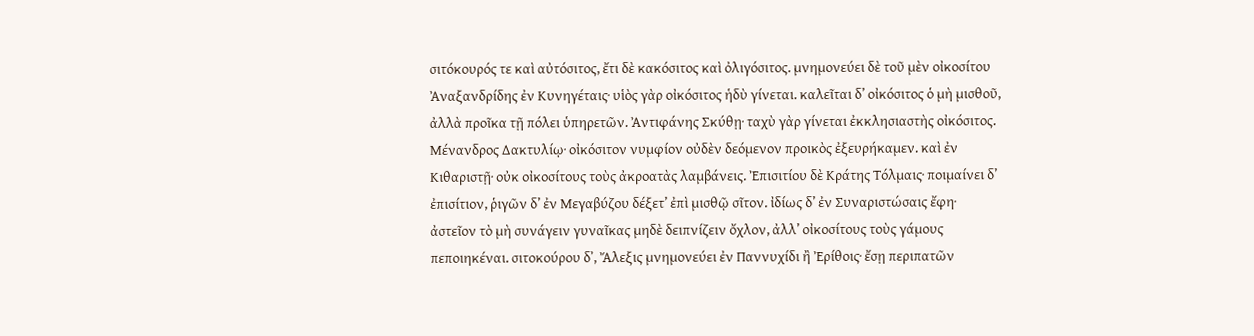σιτόκουρός τε καὶ αὐτόσιτος, ἔτι δὲ κακόσιτος καὶ ὀλιγόσιτος. μνημονεύει δὲ τοῦ μὲν οἰκοσίτου Ἀναξανδρίδης ἐν Κυνηγέταις· υἱὸς γὰρ οἰκόσιτος ἡδὺ γίνεται. καλεῖται δ’ οἰκόσιτος ὁ μὴ μισθοῦ, ἀλλὰ προῖκα τῇ πόλει ὑπηρετῶν. Ἀντιφάνης Σκύθῃ· ταχὺ γὰρ γίνεται ἐκκλησιαστὴς οἰκόσιτος. Μένανδρος Δακτυλίῳ· οἰκόσιτον νυμφίον οὐδὲν δεόμενον προικὸς ἐξευρήκαμεν. καὶ ἐν Κιθαριστῇ· οὐκ οἰκοσίτους τοὺς ἀκροατὰς λαμβάνεις. Ἐπισιτίου δὲ Κράτης Τόλμαις· ποιμαίνει δ’ ἐπισίτιον, ῥιγῶν δ’ ἐν Μεγαβύζου δέξετ’ ἐπὶ μισθῷ σῖτον. ἰδίως δ’ ἐν Συναριστώσαις ἔφη· ἀστεῖον τὸ μὴ συνάγειν γυναῖκας μηδὲ δειπνίζειν ὄχλον, ἀλλ’ οἰκοσίτους τοὺς γάμους πεποιηκέναι. σιτοκούρου δ᾽, Ἄλεξις μνημονεύει ἐν Παννυχίδι ἢ Ἐρίθοις· ἔσῃ περιπατῶν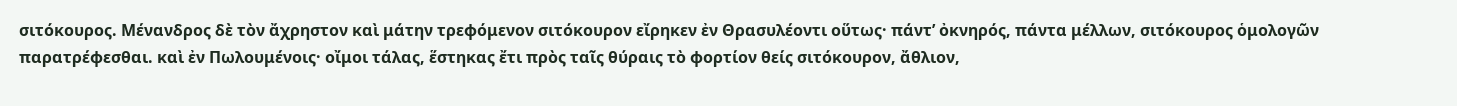σιτόκουρος. Μένανδρος δὲ τὸν ἄχρηστον καὶ μάτην τρεφόμενον σιτόκουρον εἴρηκεν ἐν Θρασυλέοντι οὕτως· πάντ’ ὀκνηρός, πάντα μέλλων, σιτόκουρος ὁμολογῶν παρατρέφεσθαι. καὶ ἐν Πωλουμένοις· οἴμοι τάλας, ἕστηκας ἔτι πρὸς ταῖς θύραις τὸ φορτίον θείς σιτόκουρον, ἄθλιον,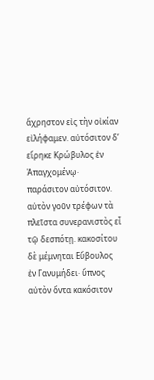ἄχρηστον εἰς τὴν οἰκίαν εἰλήφαμεν. αὐτόσιτον δ’ εἴρηκε Κρώβυλος ἐν Ἀπαγχομένῳ· παράσιτον αὐτόσιτον. αὑτὸν γοῦν τρέφων τὰ πλεῖστα συνερανιστὸς εἶ τῷ δεσπότῃ. κακοσίτου δὲ μέμνηται Εὔβουλος ἐν Γανυμήδει· ὕπνος αὐτὸν ὄντα κακόσιτον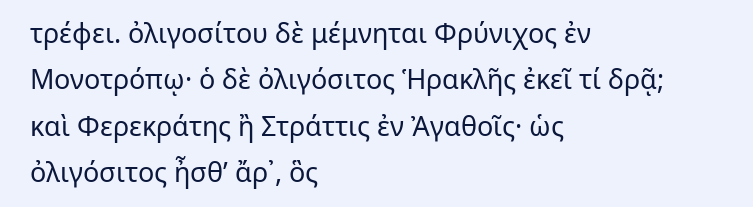τρέφει. ὀλιγοσίτου δὲ μέμνηται Φρύνιχος ἐν Μονοτρόπῳ· ὁ δὲ ὀλιγόσιτος Ἡρακλῆς ἐκεῖ τί δρᾷ; καὶ Φερεκράτης ἢ Στράττις ἐν Ἀγαθοῖς· ὡς ὀλιγόσιτος ἦσθ’ ἄρ᾽, ὃς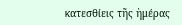κατεσθίεις τῆς ἡμέρας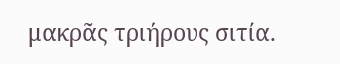μακρᾶς τριήρους σιτία.